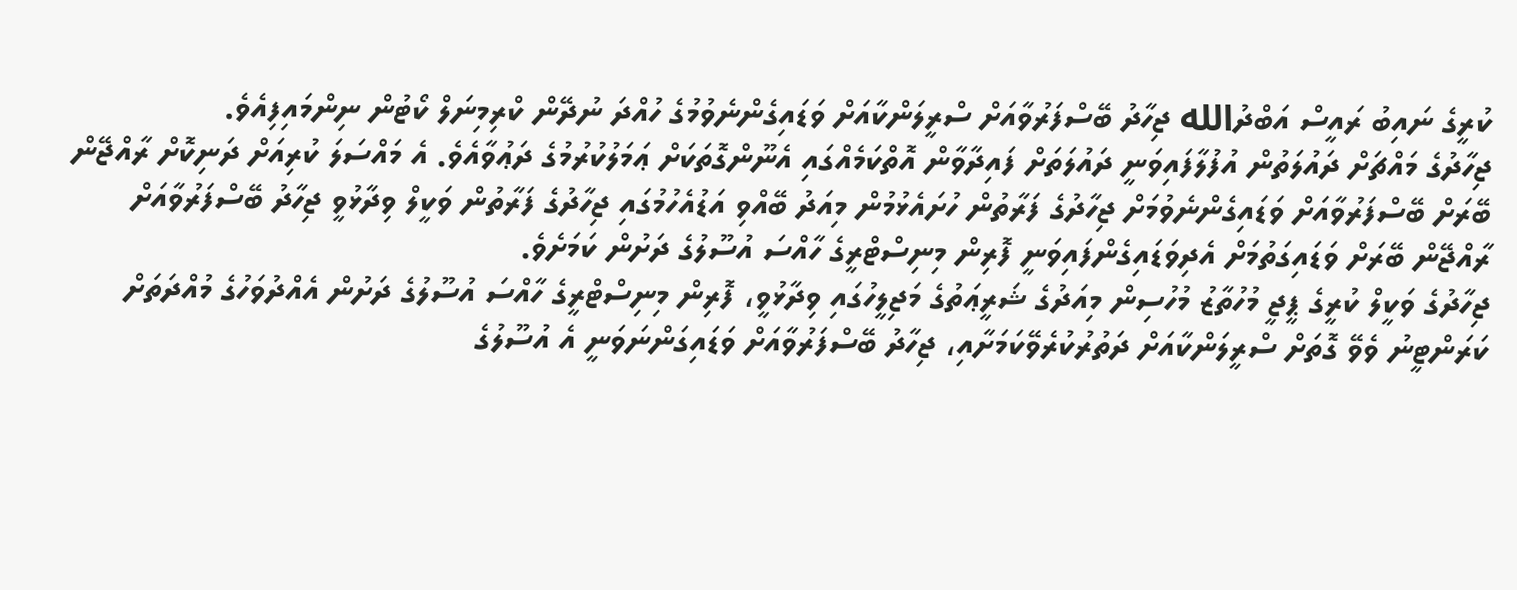ކުރީގެ ނައިބު ރައީސް އަބްދުالله ޖިހާދު ބޭސްފަރުވާއަށް ސްރީލަންކާއަށް ވަޑައިގެންނެވުމުގެ ހުއްދަ ނުދޭން ކްރިމިނަލް ކޯޓުން ނިންމައިފިއެވެ.
ޖިހާދުގެ މައްޗަށް ދައުލަތުން އުފުލާފައިވަނީ ދައުލަތަށް ފައިދާވާން އޮތްކަމެއްގައި އެނޫންގޮތަކަށް ޢަމަލުކުރުމުގެ ދަޢުވާއެވެ. އެ މައްސަލަ ކުރިއަށް ދަނިކޮށް ރާއްޖޭން ބޭރަށް ބޭސްފަރުވާއަށް ވަޑައިގެންނެވުމަށް ޖިހާދުގެ ފަރާތުން ހުށައެޅުމުން މިއަދު ބޭއްވި އަޑުއެހުމުގައި ޖިހާދުގެ ފަރާތުން ވަކީލް ވިދާޅުވީ ޖިހާދު ބޭސްފަރުވާއަށް ރާއްޖޭން ބޭރަށް ވަޑައިގަތުމަށް އެދިވަޑައިގެންފައިވަނީ ފޮރިން މިނިސްޓްރީގެ ހާއްސަ އުސޫލުގެ ދަށުން ކަމަށެވެ.
ޖިހާދުގެ ވަކީލް ކުރީގެ ޕީޖީ މުހުތާޒު މުހުސިން މިއަދުގެ ޝަރީޢަތުގެ މަޖިލީހުގައި ވިދާޅުވީ، ފޮރިން މިނިސްޓްރީގެ ހާއްސަ އުސޫލުގެ ދަށުން އެއްދުވަހުގެ މުއްދަތަށް ކަރަންޓީނު ވެވޭ ގޮތަށް ސްރީލަންކާއަށް ދަތުރުކުރެވޭކަމަށާއި، ޖިހާދު ބޭސްފަރުވާއަށް ވަޑައިގަންނަވަނީ އެ އުސޫލުގެ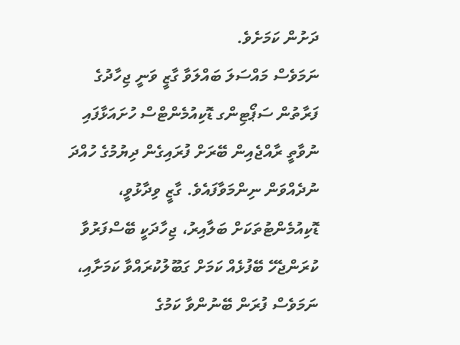ދަށުން ކަމަށެވެ.
ނަމަވެސް މައްސަލަ ބައްލަވާ ގާޒީ ވަނީ ޖިހާދުގެ ފަރާތުން ސަޕޯޓިންގ ޑޮކިއުމެންޓްސް ހުށައަޅާފައި ނުވާތީ ރާއްޖެއިން ބޭރަށް ފުރައިގެން ދިޔުމުގެ ހުއްދަ ނުދެއްވަން ނިންމަވާފައެވެ. ގާޒީ ވިދާޅުވީ، ޑޮކިއުމެންޓުތަކަށް ބަލާއިރު، ޖިހާދަކީ ބޭސްފަރުވާ ކުރަންޖެހޭ ބޭފުޅެއް ކަމަށް ގަބޫލުކުރައްވާ ކަމަށާއި، ނަމަވެސް ފުރަން ބޭނުންވާ ކަމުގެ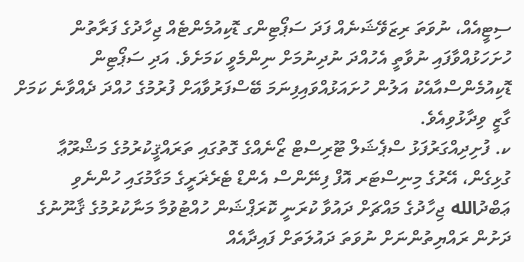ސިޓީއެއް، ނުވަތަ ރިޒަވޭޝަނެއް ފަދަ ސަޕޯޓިންގ ޑޮކިއުމެންޓެއް ޖިހާދުގެ ފަރާތުން ހުށަހަޅުއްވާފައި ނުވާތީ އެހުއްދަ ނުދިނުމަށް ނިންމެވީ ކަމަށެވެ. އަދި ސަޕޯޓިން ޑޮކިއުމެންސްއާއެކު އަލުން ހުށައަޅުއްވައިފިނަމަ ބޭސްފަރުވާއަށް ފުރުމުގެ ހުއްދަ ދެއްވާނެ ކަމަށް ގާޒީ ވިދާޅުވިއެވެ.
ކ. ފުށިދިއްގަރުފަޅު ސްޕެޝަލް ޓޫރިސްޓް ޒޯނެއްގެ ގޮތުގައި ތަރައްޤީކުރުމުގެ މަޝްރޫޢާ ގުޅިގެން، އޭރުގެ މިނިސްޓަރ އޮފް ފިނޭންސް އެންޑް ޓެރެޜަރީގެ މަގާމުގައި ހުންނެވި ޢަބްދުالله ޖިހާދުގެ މައްޗަށް ދައުވާ ކުރަނީ ކޮރަޕްޝަން ހުއްޓުވުމާ މަނާކުރުމުގެ ޤާނޫނުގެ ދަށުން ރައްޔިތުންނަށް ނުވަތަ ދައުލަތަށް ފައިދާއެއް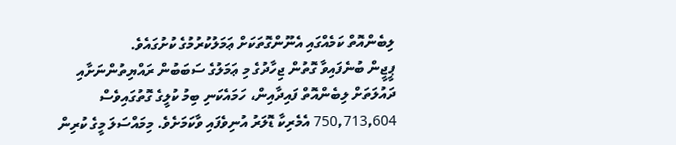ލިބެންއޮތް ކަމެއްގައި އެނޫންގޮތަކަށް ޢަމަލުކުރުމުގެ ކުށުގައެވެ.
ޕީޖީން ބުނެފައިވާ ގޮތުން ޖިހާދުގެ މި ޢަމަލުގެ ސަބަބުން ރައްޔިތުންނަށާއި ދައުލަތަށް ލިބެންއޮތް ފައިދާއިން، ހަމައެކަނި ބިމު ކުލީގެ ގޮތުގައިވެސް 750,713,604 އެމެރިކާ ޑޮލަރު އުނިވެފައި ވާކަމަށެވެ. މިމައްސަލަ މީގެ ކުރިން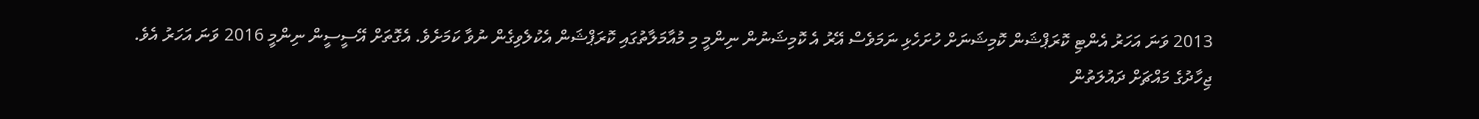2013 ވަނަ އަހަރު އެންޓި ކޮރަޕްޝަން ކޮމިޝަނަށް ހުށަހެޅި ނަމަވެސް އޭރު އެ ކޮމިޝަނުން ނިންމީ މި މުއާމަލާތުގައި ކޮރަޕްޝަން އެކުލެވިގެން ނުވާ ކަމަށެވެ. އެގޮތަށް އޭސީސީން ނިންމީ 2016 ވަނަ އަހަރު އެވެ.
ޖިހާދުގެ މައްޗަށް ދައުލަތުން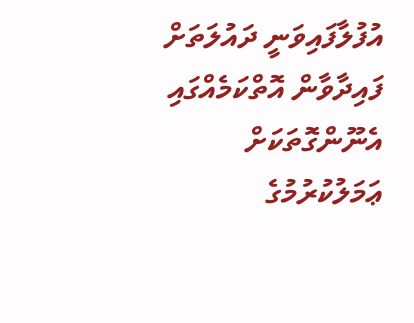އުފުލާފައިވަނީ ދައުލަތަށް ފައިދާވާން އޮތްކަމެއްގައި އެނޫންގޮތަކަށް ޢަމަލުކުރުމުގެ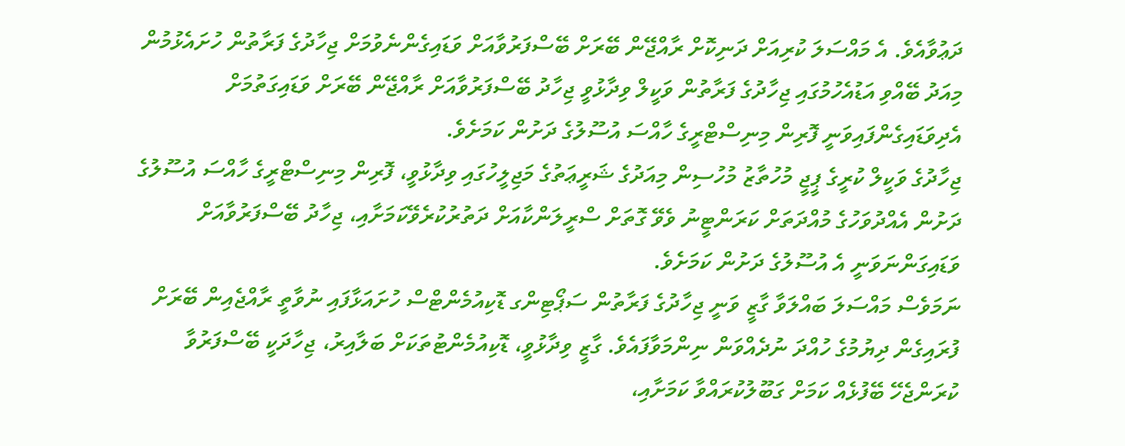ދަޢުވާއެވެ. އެ މައްސަލަ ކުރިއަށް ދަނިކޮށް ރާއްޖޭން ބޭރަށް ބޭސްފަރުވާއަށް ވަޑައިގެންނެވުމަށް ޖިހާދުގެ ފަރާތުން ހުށައެޅުމުން މިއަދު ބޭއްވި އަޑުއެހުމުގައި ޖިހާދުގެ ފަރާތުން ވަކީލް ވިދާޅުވީ ޖިހާދު ބޭސްފަރުވާއަށް ރާއްޖޭން ބޭރަށް ވަޑައިގަތުމަށް އެދިވަޑައިގެންފައިވަނީ ފޮރިން މިނިސްޓްރީގެ ހާއްސަ އުސޫލުގެ ދަށުން ކަމަށެވެ.
ޖިހާދުގެ ވަކީލް ކުރީގެ ޕީޖީ މުހުތާޒު މުހުސިން މިއަދުގެ ޝަރީޢަތުގެ މަޖިލީހުގައި ވިދާޅުވީ، ފޮރިން މިނިސްޓްރީގެ ހާއްސަ އުސޫލުގެ ދަށުން އެއްދުވަހުގެ މުއްދަތަށް ކަރަންޓީނު ވެވޭ ގޮތަށް ސްރީލަންކާއަށް ދަތުރުކުރެވޭކަމަށާއި، ޖިހާދު ބޭސްފަރުވާއަށް ވަޑައިގަންނަވަނީ އެ އުސޫލުގެ ދަށުން ކަމަށެވެ.
ނަމަވެސް މައްސަލަ ބައްލަވާ ގާޒީ ވަނީ ޖިހާދުގެ ފަރާތުން ސަޕޯޓިންގ ޑޮކިއުމެންޓްސް ހުށައަޅާފައި ނުވާތީ ރާއްޖެއިން ބޭރަށް ފުރައިގެން ދިޔުމުގެ ހުއްދަ ނުދެއްވަން ނިންމަވާފައެވެ. ގާޒީ ވިދާޅުވީ، ޑޮކިއުމެންޓުތަކަށް ބަލާއިރު، ޖިހާދަކީ ބޭސްފަރުވާ ކުރަންޖެހޭ ބޭފުޅެއް ކަމަށް ގަބޫލުކުރައްވާ ކަމަށާއި،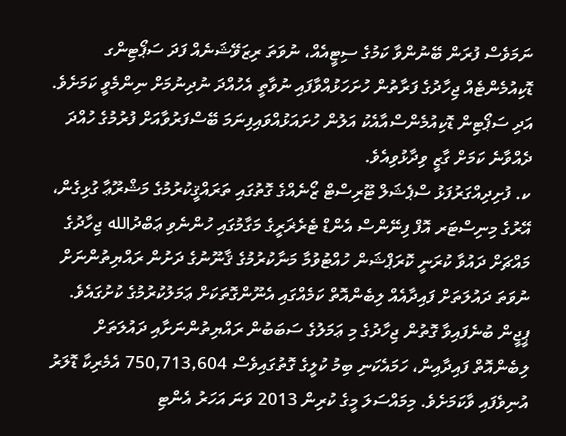ނަމަވެސް ފުރަން ބޭނުންވާ ކަމުގެ ސިޓީއެއް، ނުވަތަ ރިޒަވޭޝަނެއް ފަދަ ސަޕޯޓިންގ ޑޮކިއުމެންޓެއް ޖިހާދުގެ ފަރާތުން ހުށަހަޅުއްވާފައި ނުވާތީ އެހުއްދަ ނުދިނުމަށް ނިންމެވީ ކަމަށެވެ. އަދި ސަޕޯޓިން ޑޮކިއުމެންސްއާއެކު އަލުން ހުށައަޅުއްވައިފިނަމަ ބޭސްފަރުވާއަށް ފުރުމުގެ ހުއްދަ ދެއްވާނެ ކަމަށް ގާޒީ ވިދާޅުވިއެވެ.
ކ. ފުށިދިއްގަރުފަޅު ސްޕެޝަލް ޓޫރިސްޓް ޒޯނެއްގެ ގޮތުގައި ތަރައްޤީކުރުމުގެ މަޝްރޫޢާ ގުޅިގެން، އޭރުގެ މިނިސްޓަރ އޮފް ފިނޭންސް އެންޑް ޓެރެޜަރީގެ މަގާމުގައި ހުންނެވި ޢަބްދުالله ޖިހާދުގެ މައްޗަށް ދައުވާ ކުރަނީ ކޮރަޕްޝަން ހުއްޓުވުމާ މަނާކުރުމުގެ ޤާނޫނުގެ ދަށުން ރައްޔިތުންނަށް ނުވަތަ ދައުލަތަށް ފައިދާއެއް ލިބެންއޮތް ކަމެއްގައި އެނޫންގޮތަކަށް ޢަމަލުކުރުމުގެ ކުށުގައެވެ.
ޕީޖީން ބުނެފައިވާ ގޮތުން ޖިހާދުގެ މި ޢަމަލުގެ ސަބަބުން ރައްޔިތުންނަށާއި ދައުލަތަށް ލިބެންއޮތް ފައިދާއިން، ހަމައެކަނި ބިމު ކުލީގެ ގޮތުގައިވެސް 750,713,604 އެމެރިކާ ޑޮލަރު އުނިވެފައި ވާކަމަށެވެ. މިމައްސަލަ މީގެ ކުރިން 2013 ވަނަ އަހަރު އެންޓި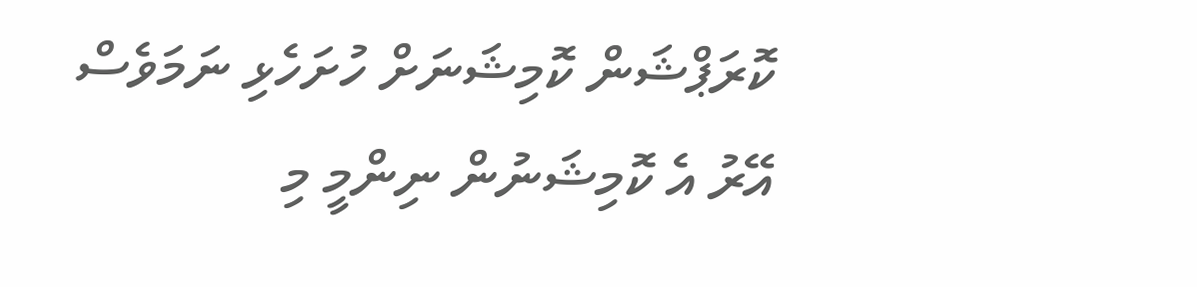ކޮރަޕްޝަން ކޮމިޝަނަށް ހުށަހެޅި ނަމަވެސް އޭރު އެ ކޮމިޝަނުން ނިންމީ މި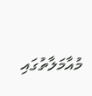މުއާމަލާތުގައި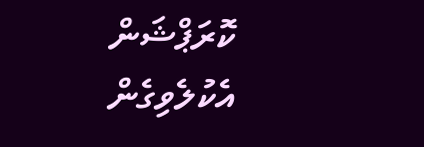ކޮރަޕްޝަން އެކުލެވިގެން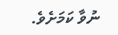ނުވާ ކަމަށެވެ.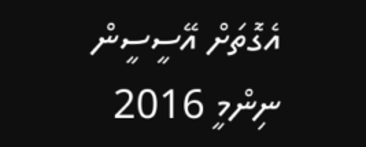އެގޮތަށް އޭސީސީން ނިންމީ 2016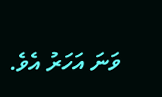ވަނަ އަހަރު އެވެ.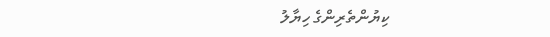ކިޔުންތެރިންގެ ހިޔާލު